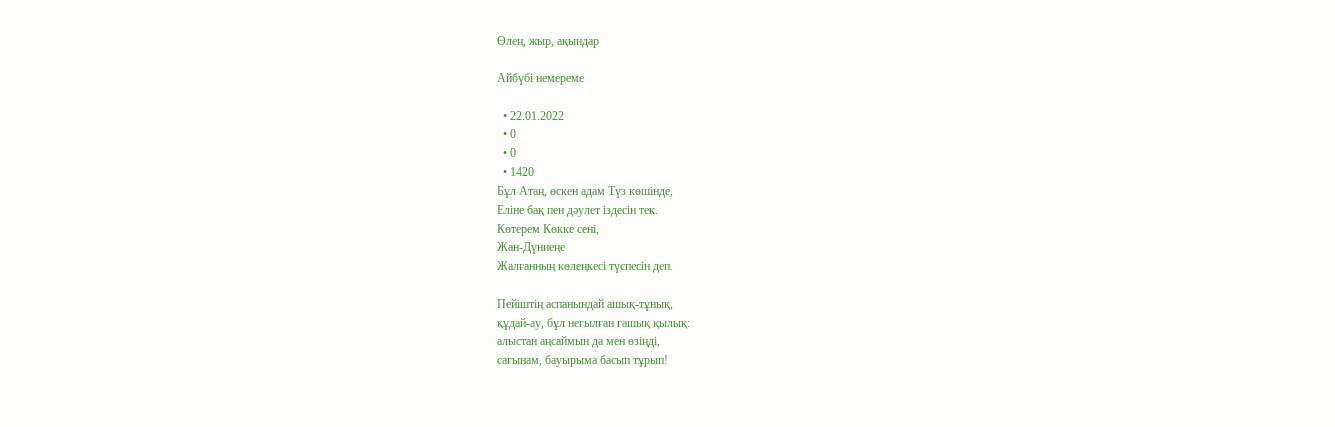Өлең, жыр, ақындар

Айбүбі немереме

  • 22.01.2022
  • 0
  • 0
  • 1420
Бұл Атаң, өскен адам Түз көшінде,
Еліне бақ пен дәулет іздесін тек.
Көтерем Көкке сені,
Жан-Дүниеңе
Жалғанның көлеңкесі түспесін деп.

Пейіштің аспанындай ашық-тұнық,
құдай-ау, бұл неғылған ғашық қылық:
алыстан аңсаймын да мен өзіңді,
сағынам, бауырыма басып тұрып!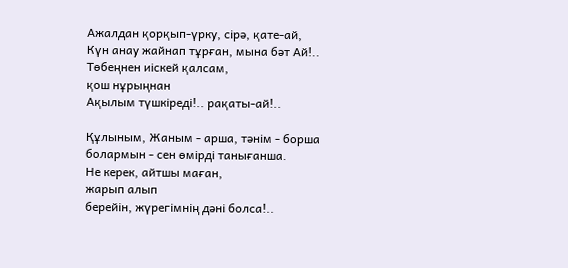Ажалдан қорқып-үрку, сірә, қате-ай,
Күн анау жайнап тұрған, мына бәт Ай!..
Төбеңнен иіскей қалсам,
қош нұрыңнан
Ақылым түшкіреді!.. рақаты-ай!..

Құлыным, Жаным - арша, тәнім - борша
болармын - сен өмірді танығанша.
Не керек, айтшы маған,
жарып алып
берейін, жүрегімнің дәні болса!..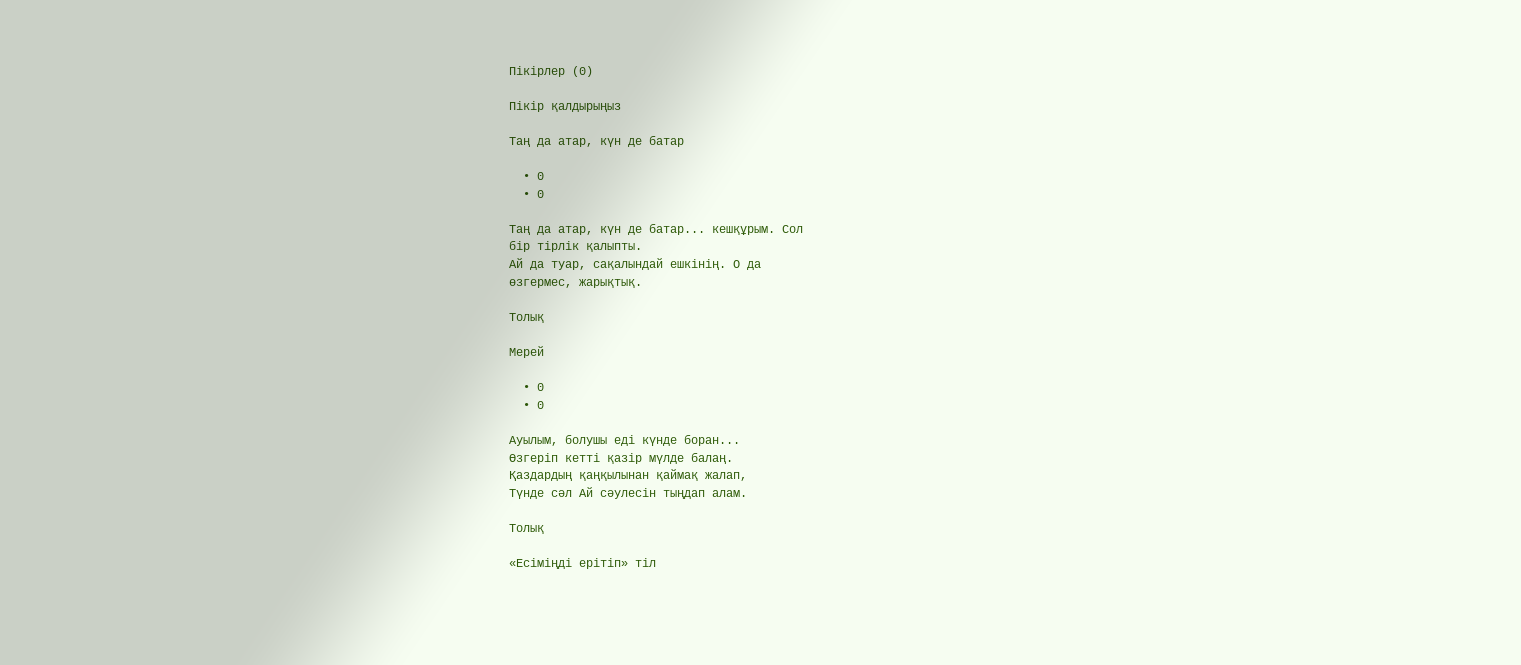Пікірлер (0)

Пікір қалдырыңыз

Таң да атар, күн де батар

  • 0
  • 0

Таң да атар, күн де батар... кешқұрым. Сол
бір тірлік қалыпты.
Ай да туар, сақалындай ешкінің. О да
өзгермес, жарықтық.

Толық

Мерей

  • 0
  • 0

Ауылым, болушы еді күнде боран...
Өзгеріп кетті қазір мүлде балаң.
Қаздардың қаңқылынан қаймақ жалап,
Түнде сәл Ай сәулесін тыңдап алам.

Толық

«Есіміңді ерітіп» тіл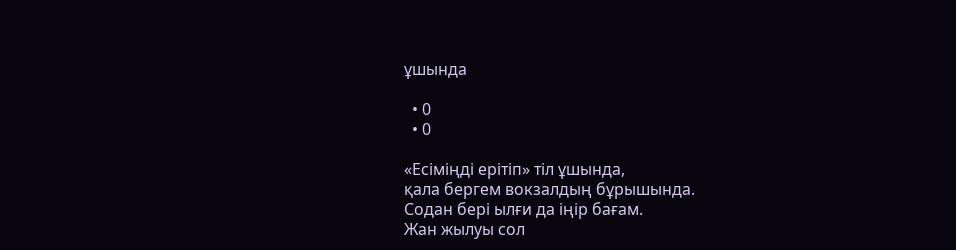ұшында

  • 0
  • 0

«Есіміңді ерітіп» тіл ұшында,
қала бергем вокзалдың бұрышында.
Содан бері ылғи да іңір бағам.
Жан жылуы сол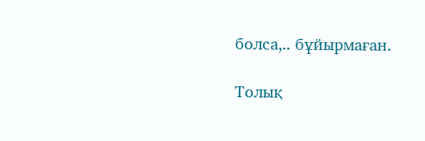болса,.. бұйырмаған.

Толық